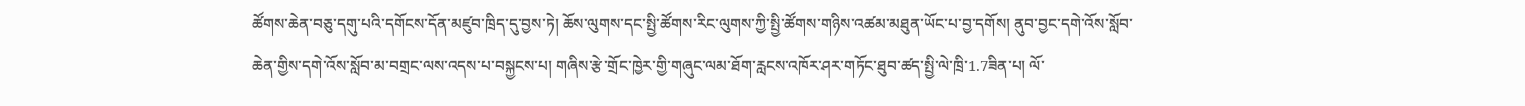ཚོགས་ཆེན་བཅུ་དགུ་པའི་དགོངས་དོན་མཛུབ་ཁྲིད་དུ་བྱས་ཏེ། ཆོས་ལུགས་དང་སྤྱི་ཚོགས་རིང་ལུགས་ཀྱི་སྤྱི་ཚོགས་གཉིས་འཚམ་མཐུན་ཡོང་པ་བྱ་དགོས། ནུབ་བྱང་དགེ་འོས་སློབ་ཆེན་གྱིས་དགེ་འོས་སློབ་མ་བགྲང་ལས་འདས་པ་བསྐྱངས་པ། གཞིས་རྩེ་གྲོང་ཁྱེར་གྱི་གཞུང་ལམ་ཐོག་རླངས་འཁོར་ཤར་གཏོང་ཐུབ་ཚད་སྤྱི་ལེ་ཁྲི་1.7ཟིན་པ། ལོ་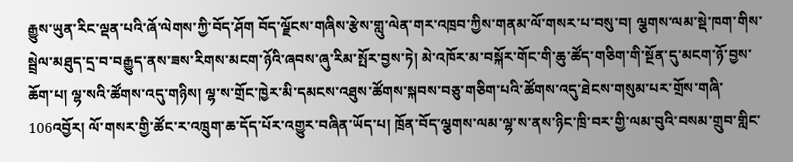རྒྱུས་ཡུན་རིང་ལྡན་པའི་ཞོ་ལེགས་ཀྱི་བོད་ཤོག བོད་ལྗོངས་གཞིས་རྩེས་གླུ་ལེན་གར་འཁྲབ་ཀྱིས་གནམ་ལོ་གསར་པ་བསུ་བ། ལྕགས་ལམ་སྡེ་ཁག་གིས་སྦྲེལ་མཐུད་དྲ་བ་བརྒྱུད་ནས་ཟས་རིགས་མངག་ཉོའི་ཞབས་ཞུ་རིམ་སྤོར་བྱས་ཏེ། མེ་འཁོར་མ་བསྐོར་གོང་གི་ཆུ་ཚོད་གཅིག་གི་སྔོན་དུ་མངག་ཉོ་བྱས་ཆོག་པ། ལྷ་སའི་ཚོགས་འདུ་གཉིས། ལྷ་ས་གྲོང་ཁྱེར་མི་དམངས་འཐུས་ཚོགས་སྐབས་བཅུ་གཅིག་པའི་ཚོགས་འདུ་ཐེངས་གསུམ་པར་གྲོས་གཞི་106འབྱོར། ལོ་གསར་གྱི་ཚོང་ར་འཁྲུག་ཆ་དོད་པོར་འགྱུར་བཞིན་ཡོད་པ། ཁྲོན་བོད་ལྕགས་ལམ་ལྷ་ས་ནས་ཉིང་ཁྲི་བར་གྱི་ལམ་བུའི་བསམ་གྲུབ་གླིང་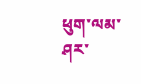ཕུག་ལམ་ཤར་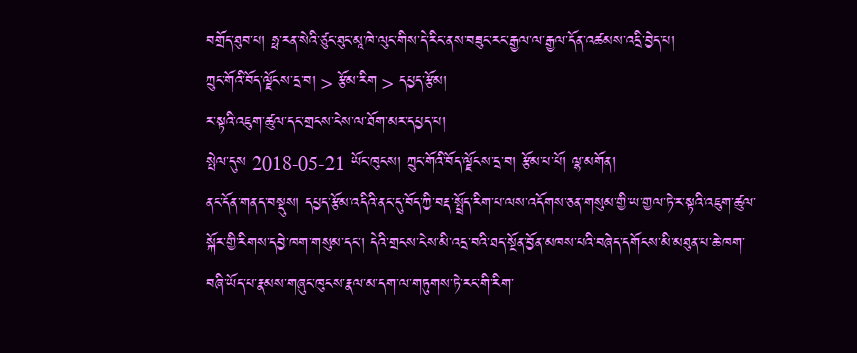བགྲོད་ཐུབ་པ། ཧྥ་རན་སེའི་ཙུང་ཐུང་མཱ་ཁེ་ལུང་གིས་དེ་རིང་ནས་བཟུང་རང་རྒྱལ་ལ་རྒྱལ་དོན་འཚམས་འདྲི་བྱེད་པ།
ཀྲུང་གོའི་བོད་ལྗོངས་དྲ་བ། > རྩོམ་རིག > དཔྱད་རྩོམ།
ར་སྟའི་འཇུག་ཚུལ་དང་གྲངས་ངེས་ལ་ཐོག་མར་དཔྱད་པ།
སྤེལ་དུས 2018-05-21 ཡོང་ཁུངས། ཀྲུང་གོའི་བོད་ལྗོངས་དྲ་བ། རྩོམ་པ་པོ། ལྷ་མགོན།
ནང་དོན་གནད་བསྡུས། དཔྱད་རྩོམ་འདིའི་ནང་དུ་བོད་ཀྱི་བརྡ་སྤྲོད་རིག་པ་ལས་འདོགས་ཅན་གསུམ་གྱི་ཡ་གྱལ་ཏེ་ར་སྟའི་འཇུག་ཚུལ་སྐོར་གྱི་རིགས་དབྱེ་ཁག་གསུམ་དང་། དེའི་གྲངས་ངེས་མི་འདྲ་བའི་ཐད་སྔོན་བྱོན་མཁས་པའི་བཞེད་དགོངས་མི་མཐུན་པ་ཆེ་ཁག་བཞི་ཡོད་པ་རྣམས་གཞུང་ཁུངས་རྣལ་མ་དག་ལ་གཏུགས་ཏེ་རང་གི་རིག་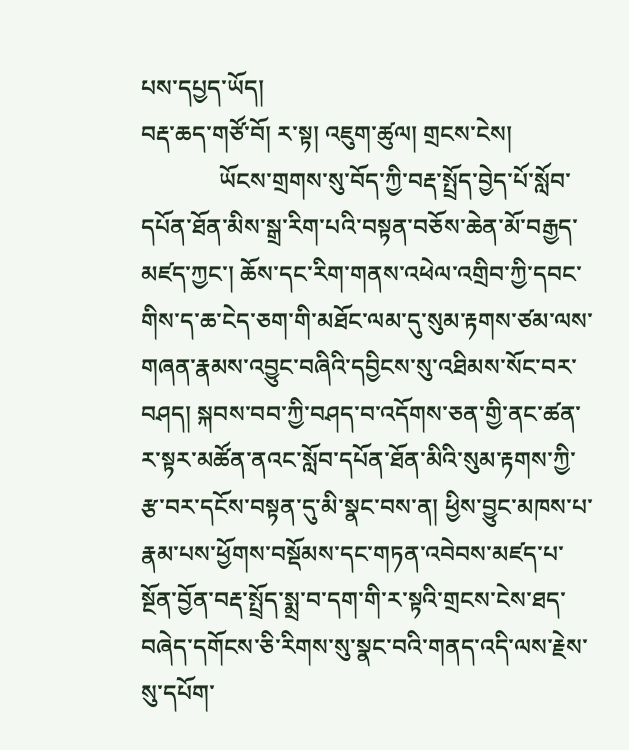པས་དཔྱད་ཡོད།
བརྡ་ཆད་གཙོ་བོ། ར་སྟ། འཇུག་ཚུལ། གྲངས་ངེས།
             ཡོངས་གྲགས་སུ་བོད་ཀྱི་བརྡ་སྤྲོད་བྱེད་པོ་སློབ་དཔོན་ཐོན་མིས་སྒྲ་རིག་པའི་བསྟན་བཅོས་ཆེན་མོ་བརྒྱད་མཛད་ཀྱང་། ཆོས་དང་རིག་གནས་འཕེལ་འགྲིབ་ཀྱི་དབང་གིས་ད་ཆ་ངེད་ཅག་གི་མཐོང་ལམ་དུ་སུམ་རྟགས་ཙམ་ལས་གཞན་རྣམས་འབྱུང་བཞིའི་དབྱིངས་སུ་འཐིམས་སོང་བར་བཤད། སྐབས་བབ་ཀྱི་བཤད་བ་འདོགས་ཅན་གྱི་ནང་ཚན་ར་སྟར་མཚོན་ནའང་སློབ་དཔོན་ཐོན་མིའི་སུམ་རྟགས་ཀྱི་རྩ་བར་དངོས་བསྟན་དུ་མི་སྣང་བས་ན། ཕྱིས་བྱུང་མཁས་པ་རྣམ་པས་ཕྱོགས་བསྡོམས་དང་གཏན་འབེབས་མཛད་པ་སྔོན་བྱོན་བརྡ་སྤྲོད་སྨྲ་བ་དག་གི་ར་སྟའི་གྲངས་ངེས་ཐད་བཞེད་དགོངས་ཅི་རིགས་སུ་སྣང་བའི་གནད་འདི་ལས་རྗེས་སུ་དཔོག་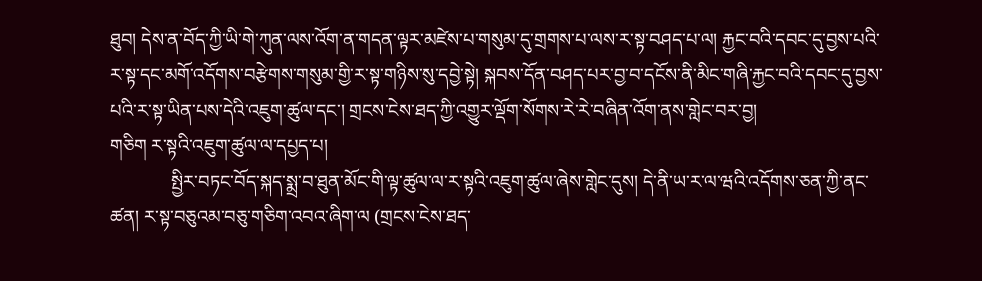ཐུབ། དེས་ན་བོད་ཀྱི་ཡི་གེ་ཀུན་ལས་འོག་ན་གདན་ལྟར་མཛེས་པ་གསུམ་དུ་གྲགས་པ་ལས་ར་སྟ་བཤད་པ་ལ། རྐྱང་བའི་དབང་དུ་བྱས་པའི་ར་སྟ་དང་མགོ་འདོགས་བརྩེགས་གསུམ་གྱི་ར་སྟ་གཉིས་སུ་དབྱེ་སྟེ། སྐབས་དོན་བཤད་པར་བྱ་བ་དངོས་ནི་མིང་གཞི་རྐྱང་བའི་དབང་དུ་བྱས་པའི་ར་སྟ་ཡིན་པས་དེའི་འཇུག་ཚུལ་དང་། གྲངས་ངེས་ཐད་ཀྱི་འགྱུར་ལྡོག་སོགས་རེ་རེ་བཞིན་འོག་ནས་གླེང་བར་བྱ།
གཅིག ར་སྟའི་འཇུག་ཚུལ་ལ་དཔྱད་པ།
             སྤྱིར་བཏང་བོད་སྐད་སྨྲ་བ་ཐུན་མོང་གི་ལྟ་ཚུལ་ལ་ར་སྟའི་འཇུག་ཚུལ་ཞེས་གླེང་དུས། དེ་ནི་ཡ་ར་ལ་ཝའི་འདོགས་ཅན་ཀྱི་ནང་ཚན། ར་སྟ་བཅུའམ་བཅུ་གཅིག་འབའ་ཞིག་ལ (གྲངས་ངེས་ཐད་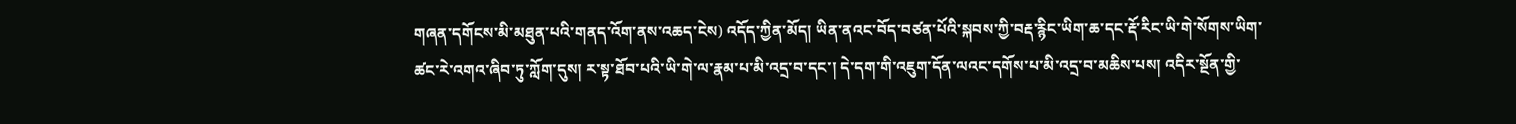གཞན་དགོངས་མི་མཐུན་པའི་གནད་འོག་ནས་འཆད་ངེས) འདོད་ཀྱིན་མོད། ཡིན་ནའང་བོད་བཙན་པོའི་སྐབས་ཀྱི་བརྡ་རྙིང་ཡིག་ཆ་དང་རྡོ་རིང་ཡི་གེ་སོགས་ཡིག་ཚང་རེ་འགའ་ཞིབ་ཏུ་ཀློག་དུས། ར་སྟ་ཐོབ་པའི་ཡི་གེ་ལ་རྣམ་པ་མི་འདྲ་བ་དང་། དེ་དག་གི་འཇུག་དོན་ལའང་དགོས་པ་མི་འདྲ་བ་མཆིས་པས། འདིར་སྔོན་གྱི་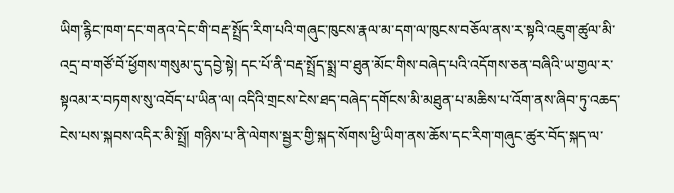ཡིག་རྙིང་ཁག་དང་གནའ་དེང་གི་བརྡ་སྤྲོད་རིག་པའི་གཞུང་ཁུངས་རྣལ་མ་དག་ལ་ཁུངས་བཅོལ་ནས་ར་སྟའི་འཇུག་ཚུལ་མི་འདྲ་བ་གཙོ་བོ་ཕྱོགས་གསུམ་དུ་དབྱེ་སྟེ། དང་པོ་ནི་བརྡ་སྤྲོད་སྨྲ་བ་ཐུན་མོང་གིས་བཞེད་པའི་འདོགས་ཅན་བཞིའི་ཡ་གྱལ་ར་སྟའམ་ར་བཏགས་སུ་འབོད་པ་ཡིན་ལ། འདིའི་གྲངས་ངེས་ཐད་བཞེད་དགོངས་མི་མཐུན་པ་མཆིས་པ་འོག་ནས་ཞིབ་ཏུ་འཆད་ངེས་པས་སྐབས་འདིར་མི་སྤྲོ། གཉིས་པ་ནི་ལེགས་སྦྱར་གྱི་སྐད་སོགས་ཕྱི་ཡིག་ནས་ཆོས་དང་རིག་གཞུང་ཚུར་བོད་སྐད་ལ་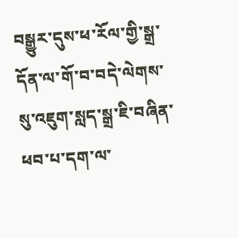བསྒྱུར་དུས་ཕ་རོལ་གྱི་སྒྲ་དོན་ལ་གོ་བ་བདེ་ལེགས་སུ་འཇུག་སླད་སྒྲ་ཇི་བཞིན་ཕབ་པ་དག་ལ་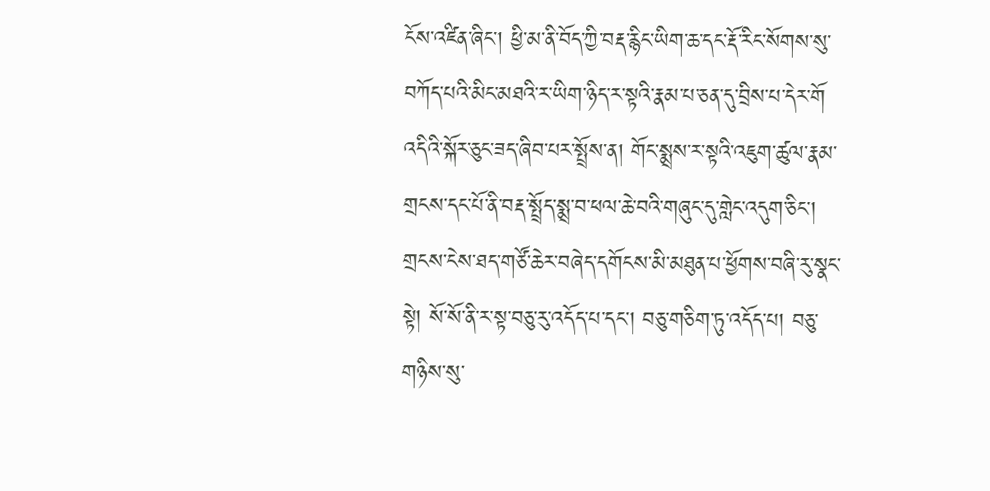ངོས་འཛིན་ཞིང་། ཕྱི་མ་ནི་བོད་ཀྱི་བརྡ་རྙིང་ཡིག་ཆ་དང་རྡོ་རིང་སོགས་སུ་བཀོད་པའི་མིང་མཐའི་ར་ཡིག་ཉིད་ར་སྟའི་རྣམ་པ་ཅན་དུ་བྲིས་པ་དེར་གོ འདིའི་སྐོར་ཅུང་ཟད་ཞིབ་པར་སྤྲོས་ན། གོང་སྨྲས་ར་སྟའི་འཇུག་ཚུལ་རྣམ་གྲངས་དང་པོ་ནི་བརྡ་སྤྲོད་སྨྲ་བ་ཕལ་ཆེ་བའི་གཞུང་དུ་གླེང་འདུག་ཅིང་། གྲངས་ངེས་ཐད་གཙོ་ཆེར་བཞེད་དགོངས་མི་མཐུན་པ་ཕྱོགས་བཞི་རུ་སྣང་སྟེ། སོ་སོ་ནི་ར་སྟ་བཅུ་རུ་འདོད་པ་དང་། བཅུ་གཅིག་ཏུ་འདོད་པ། བཅུ་གཉིས་སུ་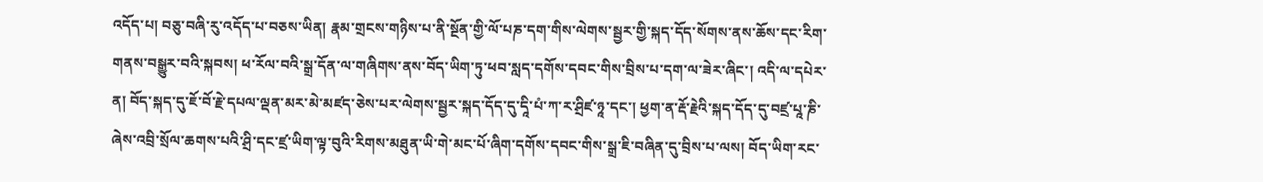འདོད་པ། བཅུ་བཞི་རུ་འདོད་པ་བཅས་ཡིན། རྣམ་གྲངས་གཉིས་པ་ནི་སྔོན་གྱི་ལོ་པཎ་དག་གིས་ལེགས་སྦྱར་གྱི་སྐད་དོད་སོགས་ནས་ཆོས་དང་རིག་གནས་བསྒྱུར་བའི་སྐབས། ཕ་རོལ་བའི་སྒྲ་དོན་ལ་གཞིགས་ནས་བོད་ཡིག་ཏུ་ཕབ་སླད་དགོས་དབང་གིས་བྲིས་པ་དག་ལ་ཟེར་ཞིང་། འདི་ལ་དཔེར་ན། བོད་སྐད་དུ་ཇོ་བོ་རྗེ་དཔལ་ལྡན་མར་མེ་མཛད་ཅེས་པར་ལེགས་སྦྱར་སྐད་དོད་དུ་དཱི་པཾ་ཀ་ར་ཤྲིཛ་ཉཱ་དང་། ཕྱག་ན་རྡོ་རྗེའི་སྐད་དོད་དུ་བཛྲ་པཱ་ཎི་ཞེས་འབྲི་སྲོལ་ཆགས་པའི་ཤྲི་དང་ཛྲ་ཡིག་ལྟ་བུའི་རིགས་མཐུན་ཡི་གེ་མང་པོ་ཞིག་དགོས་དབང་གིས་སྒྲ་ཇི་བཞིན་དུ་བྲིས་པ་ལས། བོད་ཡིག་རང་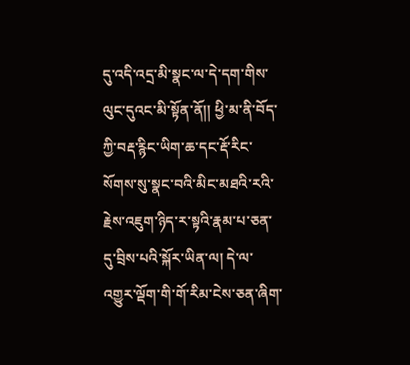དུ་འདི་འདྲ་མི་སྣང་ལ་དེ་དག་གིས་ལུང་དུའང་མི་སྟོན་ནོ།། ཕྱི་མ་ནི་བོད་ཀྱི་བརྡ་རྙིང་ཡིག་ཆ་དང་རྡོ་རིང་སོགས་སུ་སྣང་བའི་མིང་མཐའི་རའི་རྗེས་འཇུག་ཉིད་ར་སྟའི་རྣམ་པ་ཅན་དུ་བྲིས་པའི་སྐོར་ཡིན་ལ། དེ་ལ་འགྱུར་ལྡོག་གི་གོ་རིམ་ངེས་ཅན་ཞིག་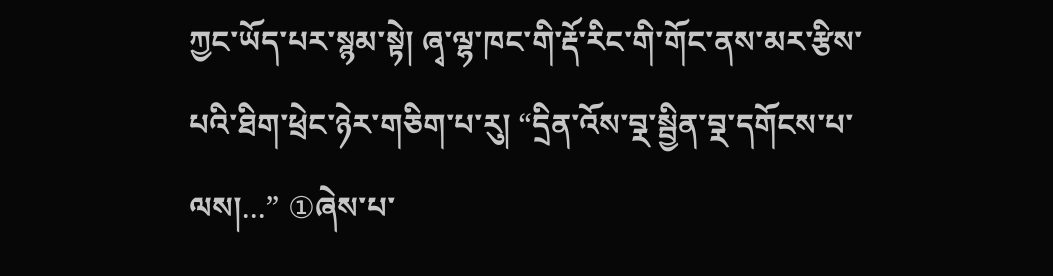ཀྱང་ཡོད་པར་སྙམ་སྟེ། ཞྭ་ལྷ་ཁང་གི་རྡོ་རིང་གི་གོང་ནས་མར་རྩིས་པའི་ཐིག་ཕྲེང་ཉེར་གཅིག་པ་རུ། “དྲིན་འོས་བྼ་སྦྱིན་བྼ་དགོངས་པ་ལས།...” ①ཞེས་པ་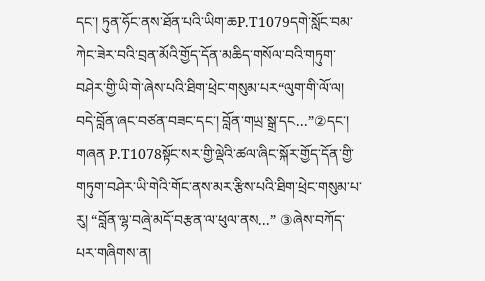དང་། ཏུན་ཧོང་ནས་ཐོན་པའི་ཡིག་ཆP.T1079དགེ་སློང་བམ་ཀེང་ཟེར་བའི་བྲན་མོའི་གྱོད་དོན་མཆིད་གསོལ་བའི་གཏུག་བཤེར་གྱི་ཡི་གེ་ཞེས་པའི་ཐིག་ཕྲེང་གསུམ་པར“ལུག་གི་ལོ་ལ། བདེ་བློན་ཞང་བཙན་བཟང་དང་། བློན་གཡྲ་སྒྲ་དང...”②དང་། གཞན P.T1078སྟོང་སར་གྱི་ལྡེའི་ཚལ་ཞིང་སྐོར་གྱོད་དོན་གྱི་གཏུག་བཤེར་ཡི་གེའི་གོང་ནས་མར་རྩིས་པའི་ཐིག་ཕྲེང་གསུམ་པ་རུ། “བློན་ལྷ་བཞྲེ་མདོ་བརྩན་ལ་ཕུལ་ནས...” ③ཞེས་བཀོད་པར་གཞིགས་ན།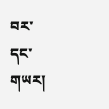བར་དང་གཡར།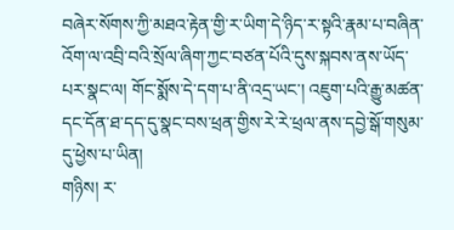བཞེར་སོགས་ཀྱི་མཐའ་རྟེན་གྱི་ར་ཡིག་དེ་ཉིད་ར་སྟའི་རྣམ་པ་བཞིན་འོག་ལ་འབྲི་བའི་སྲོལ་ཞིག་ཀྱང་བཙན་པོའི་དུས་སྐབས་ནས་ཡོད་པར་སྣང་ལ། གོང་སྨོས་དེ་དག་པ་ནི་འདྲ་ཡང་། འཇུག་པའི་རྒྱུ་མཚན་དང་དོན་ཐ་དད་དུ་སྣང་བས་ཕྲན་གྱིས་རེ་རེ་ཕྲལ་ནས་དབྱེ་སྒོ་གསུམ་དུ་ཕྱེས་པ་ཡིན།
གཉིས། ར་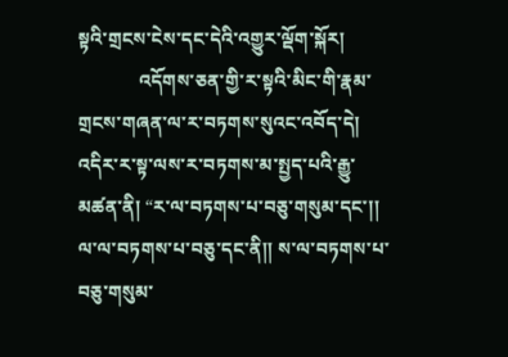སྟའི་གྲངས་ངེས་དང་དེའི་འགྱུར་ལྡོག་སྐོར།
             འདོགས་ཅན་གྱི་ར་སྟའི་མིང་གི་རྣམ་གྲངས་གཞན་ལ་ར་བཏགས་སུའང་འབོད་དེ། འདིར་ར་སྟ་ལས་ར་བཏགས་མ་སྤྱད་པའི་རྒྱུ་མཚན་ནི། “ར་ལ་བཏགས་པ་བཅུ་གསུམ་དང་།། ལ་ལ་བཏགས་པ་བཅུ་དང་ནི།། ས་ལ་བཏགས་པ་བཅུ་གསུམ་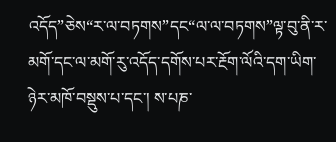འདོད”ཅེས“ར་ལ་བཏགས”དང“ལ་ལ་བཏགས”ལྟ་བུ་ནི་ར་མགོ་དང་ལ་མགོ་རུ་འདོད་དགོས་པར་རྔོག་ལོའི་དག་ཡིག་ཉེར་མཁོ་བསྡུས་པ་དང་། ས་པཎ་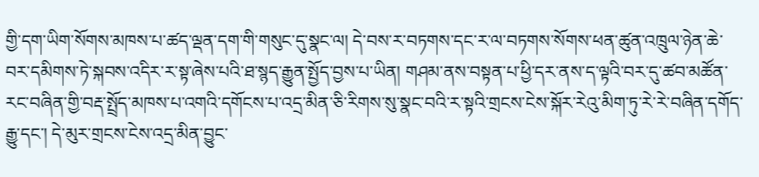གྱི་དག་ཡིག་སོགས་མཁས་པ་ཚད་ལྡན་དག་གི་གསུང་དུ་སྣང་ལ། དེ་བས་ར་བཏགས་དང་ར་ལ་བཏགས་སོགས་ཕན་ཚུན་འཁྲུལ་ཉེན་ཆེ་བར་དམིགས་ཏེ་སྐབས་འདིར་ར་སྟ་ཞེས་པའི་ཐ་སྙད་རྒྱུན་སྤྱོད་བྱས་པ་ཡིན། གཤམ་ནས་བསྟན་པ་ཕྱི་དར་ནས་ད་ལྟའི་བར་དུ་ཚབ་མཚོན་རང་བཞིན་གྱི་བརྡ་སྤྲོད་མཁས་པ་འགའི་དགོངས་པ་འདྲ་མིན་ཅི་རིགས་སུ་སྣང་བའི་ར་སྟའི་གྲངས་ངེས་སྐོར་རེའུ་མིག་ཏུ་རེ་རེ་བཞིན་དགོད་རྒྱུ་དང་། དེ་མུར་གྲངས་ངེས་འདྲ་མིན་བྱུང་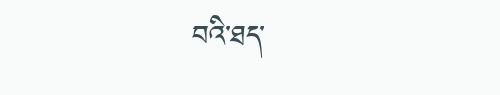བའི་ཐད་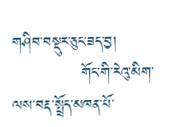གཤིབ་བསྡུར་ཅུང་ཟད་བྱ།
             གོང་གི་རེའུ་མིག་ལས་བརྡ་སྤྲོད་མཁན་པོ་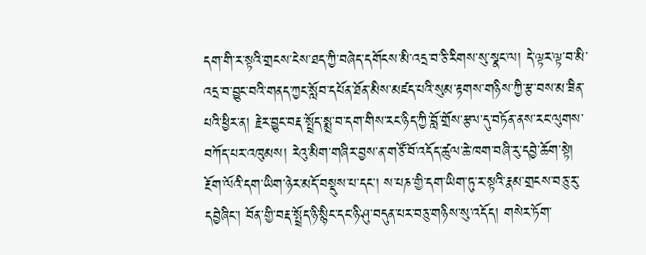དག་གི་ར་སྟའི་གྲངས་ངེས་ཐད་ཀྱི་བཞེད་དགོངས་མི་འདྲ་བ་ཅི་རིགས་སུ་སྣང་ལ། དེ་ལྟར་ལྟ་བ་མི་འདྲ་བ་བྱུང་བའི་གནད་ཀྱང་སློབ་དཔོན་ཐོན་མིས་མཛད་པའི་སུམ་རྟགས་གཉིས་ཀྱི་རྩ་བས་མ་ཟིན་པའི་ཕྱིར་ན། རྗེར་བྱུང་བརྡ་སྤྲོད་སྨྲ་བ་དག་གིས་རང་ཉིད་ཀྱི་བློ་གྲོས་རྩལ་དུ་བཏོན་ནས་རང་ལུགས་བཀོད་པར་འཁུམས། རེའུ་མིག་གཞིར་བྱས་ན་གཙོ་བོ་འདོད་ཚུལ་ཆེ་ཁག་བཞི་རུ་དབྱེ་ཆོག་སྟེ། རྔོག་ལོའི་དག་ཡིག་ཉེར་མདོ་བསྡུས་པ་དང་། ས་པཎ་གྱི་དག་ཡིག་ཏུ་ར་སྟའི་རྣམ་གྲངས་བཅུ་རུ་དབྱེཞིང་། བོན་གྱི་བརྡ་སྤྲོད་ཉི་སྙིང་དང་ཉི་ཤུ་བདུན་པར་བཅུ་གཉིས་སུ་འདོད། གསེར་ཏོག་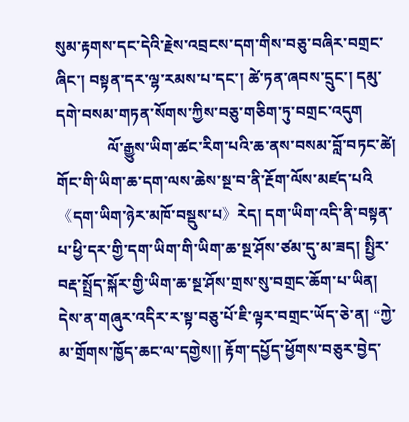སུམ་རྟགས་དང་དེའི་རྗེས་འབྲངས་དག་གིས་བཅུ་བཞིར་བགྲང་ཞིང་། བསྟན་དར་ལྷ་རམས་པ་དང་། ཚེ་ཏན་ཞབས་དྲུང་། དམུ་དགེ་བསམ་གཏན་སོགས་ཀྱིས་བཅུ་གཅིག་ཏུ་བགྲང་འདུག
             ལོ་རྒྱུས་ཡིག་ཚང་རིག་པའི་ཆ་ནས་བསམ་བློ་བཏང་ཚེ། གོང་གི་ཡིག་ཆ་དག་ལས་ཆེས་སྔ་བ་ནི་རྔོག་ལོས་མཛད་པའི《དག་ཡིག་ཉེར་མཁོ་བསྡུས་པ》རེད། དག་ཡིག་འདི་ནི་བསྟན་པ་ཕྱི་དར་གྱི་དག་ཡིག་གི་ཡིག་ཆ་སྔ་ཤོས་ཙམ་དུ་མ་ཟད། སྤྱིར་བརྡ་སྤྲོད་སྐོར་གྱི་ཡིག་ཆ་སྔ་ཤོས་གྲས་སུ་བགྲང་ཆོག་པ་ཡིན། དེས་ན་གཞུར་འདིར་ར་སྟ་བཅུ་པོ་ཇི་ལྟར་བགྲང་ཡོད་ཅེ་ན། “ཀྱེ་མ་གྲོགས་ཁྱོད་ཆང་ལ་དགྱེས།། རྟོག་དཔྱོད་ཕྱོགས་བཅུར་བྱེད་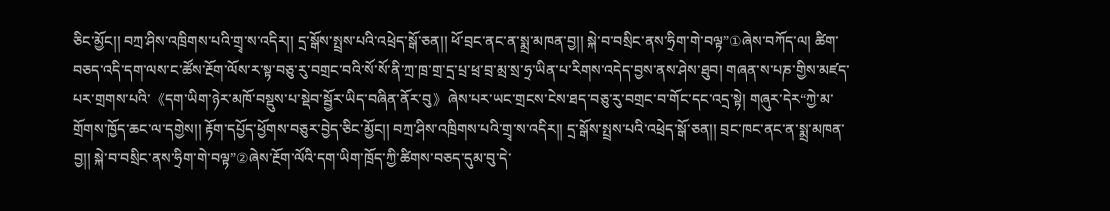ཅིང་མྱོང།། བཀྲ་ཤིས་འཁྲིགས་པའི་གྲྭ་ས་འདིར།། དྲ་སྒོས་སྤྲས་པའི་འཕྲེད་སྒོ་ཅན།། ཕོ་བྲང་ནང་ན་སྨྲ་མཁན་བྱ།། སྐེ་བ་བསྲིང་ནས་ཧྲིག་གེ་བལྟ”①ཞེས་བཀོད་ལ། ཚིག་བཅད་འདི་དག་ལས་ང་ཚོས་རྔོག་ལོས་ར་སྟ་བཅུ་རུ་བགྲང་བའི་སོ་སོ་ནི་ཀྲ་ཁྲ་གྲ་དྲ་པྲ་ཕྲ་བྲ་མྲ་སྲ་ཧྲ་ཡིན་པ་རིགས་འདེད་བྱས་ནས་ཤེས་ཐུབ། གཞན་ས་པཎ་གྱིས་མཛད་པར་གྲགས་པའི་《དག་ཡིག་ཉེར་མཁོ་བསྡུས་པ་སྡེབ་སྦྱོར་ཡིད་བཞིན་ནོར་བུ》ཞེས་པར་ཡང་གྲངས་ངེས་ཐད་བཅུ་རུ་བགྲང་བ་གོང་དང་འདྲ་སྟེ། གཞུར་དེར“ཀྱེ་མ་གྲོགས་ཁྱོད་ཆང་ལ་དགྱེས།། རྟོག་དཔྱོད་ཕྱོགས་བཅུར་བྱེད་ཅིང་མྱོང།། བཀྲ་ཤིས་འཁྲིགས་པའི་གྲྭ་ས་འདིར།། དྲ་སྒོས་སྤྲས་པའི་འཕྲེད་སྒོ་ཅན།། བྲང་ཁང་ནང་ན་སྨྲ་མཁན་བྱ།། སྐེ་བ་བསྲིང་ནས་ཧྲིག་གེ་བལྟ”②ཞེས་རྔོག་ལོའི་དག་ཡིག་ཁྲོད་ཀྱི་ཚིགས་བཅད་དུམ་བུ་དེ་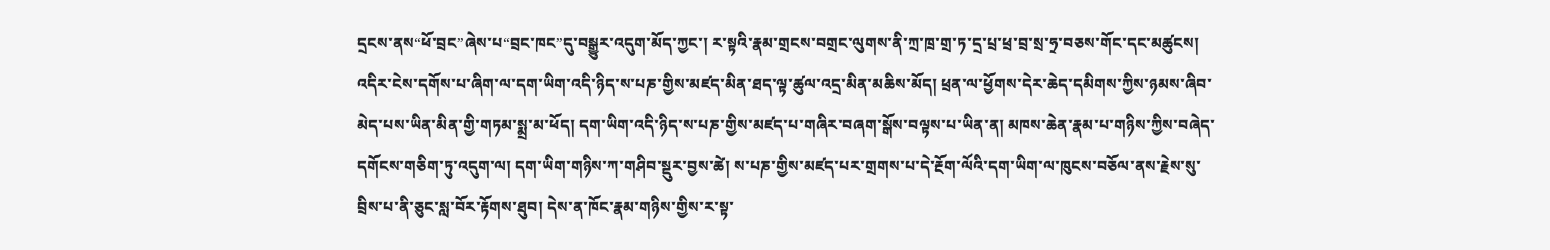དྲངས་ནས“ཕོ་བྲང”ཞེས་པ“བྲང་ཁང”དུ་བསྒྱུར་འདུག་མོད་ཀྱང་། ར་སྟའི་རྣམ་གྲངས་བགྲང་ལུགས་ནི་ཀྲ་ཁྲ་གྲ་ཏ་དྲ་པྲ་ཕྲ་བྲ་སྲ་ཧྲ་བཅས་གོང་དང་མཚུངས། འདིར་ངེས་དགོས་པ་ཞིག་ལ་དག་ཡིག་འདི་ཉིད་ས་པཎ་གྱིས་མཛད་མིན་ཐད་ལྟ་ཚུལ་འདྲ་མིན་མཆིས་མོད། ཕྲན་ལ་ཕྱོགས་དེར་ཆེད་དམིགས་ཀྱིས་ཉམས་ཞིབ་མེད་པས་ཡིན་མིན་གྱི་གཏམ་སྨྲ་མ་ཕོད། དག་ཡིག་འདི་ཉིད་ས་པཎ་གྱིས་མཛད་པ་གཞིར་བཞག་སྒོས་བལྟས་པ་ཡིན་ན། མཁས་ཆེན་རྣམ་པ་གཉིས་ཀྱིས་བཞེད་དགོངས་གཅིག་ཏུ་འདུག་ལ། དག་ཡིག་གཉིས་ཀ་གཤིབ་སྡུར་བྱས་ཚེ། ས་པཎ་གྱིས་མཛད་པར་གྲགས་པ་དེ་རྔོག་ལོའི་དག་ཡིག་ལ་ཁུངས་བཅོལ་ནས་རྗེས་སུ་བྲིས་པ་ནི་ཅུང་སླ་བོར་རྟོགས་ཐུབ། དེས་ན་ཁོང་རྣམ་གཉིས་གྱིས་ར་སྟ་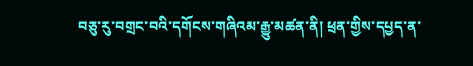བཅུ་རུ་བགྲང་བའི་དགོངས་གཞིའམ་རྒྱུ་མཚན་ནི། ཕྲན་གྱིས་དཔྱད་ན་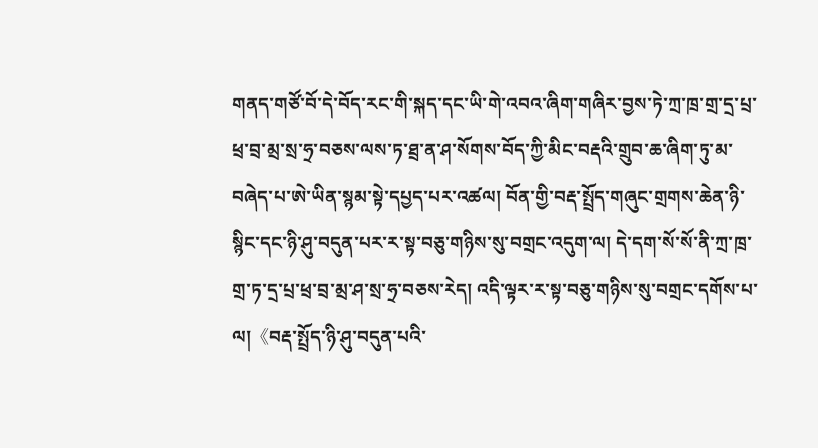གནད་གཙོ་བོ་དེ་བོད་རང་གི་སྐད་དང་ཡི་གེ་འབའ་ཞིག་གཞིར་བྱས་ཏེ་ཀྲ་ཁྲ་གྲ་དྲ་པྲ་ཕྲ་བྲ་མྲ་སྲ་ཧྲ་བཅས་ལས་ཏ་ཐྲ་ན་ཤ་སོགས་བོད་ཀྱི་མིང་བརྡའི་གྲུབ་ཆ་ཞིག་ཏུ་མ་བཞེད་པ་ཨེ་ཡིན་སྙམ་སྟེ་དཔྱད་པར་འཚལ། བོན་གྱི་བརྡ་སྤྲོད་གཞུང་གྲགས་ཆེན་ཉི་སྙིང་དང་ཉི་ཤུ་བདུན་པར་ར་སྟ་བཅུ་གཉིས་སུ་བགྲང་འདུག་ལ། དེ་དག་སོ་སོ་ནི་ཀྲ་ཁྲ་གྲ་ཏ་དྲ་པྲ་ཕྲ་བྲ་མྲ་ཤ་སྲ་ཧྲ་བཅས་རེད། འདི་ལྟར་ར་སྟ་བཅུ་གཉིས་སུ་བགྲང་དགོས་པ་ལ།《བརྡ་སྤྲོད་ཉི་ཤུ་བདུན་པའི་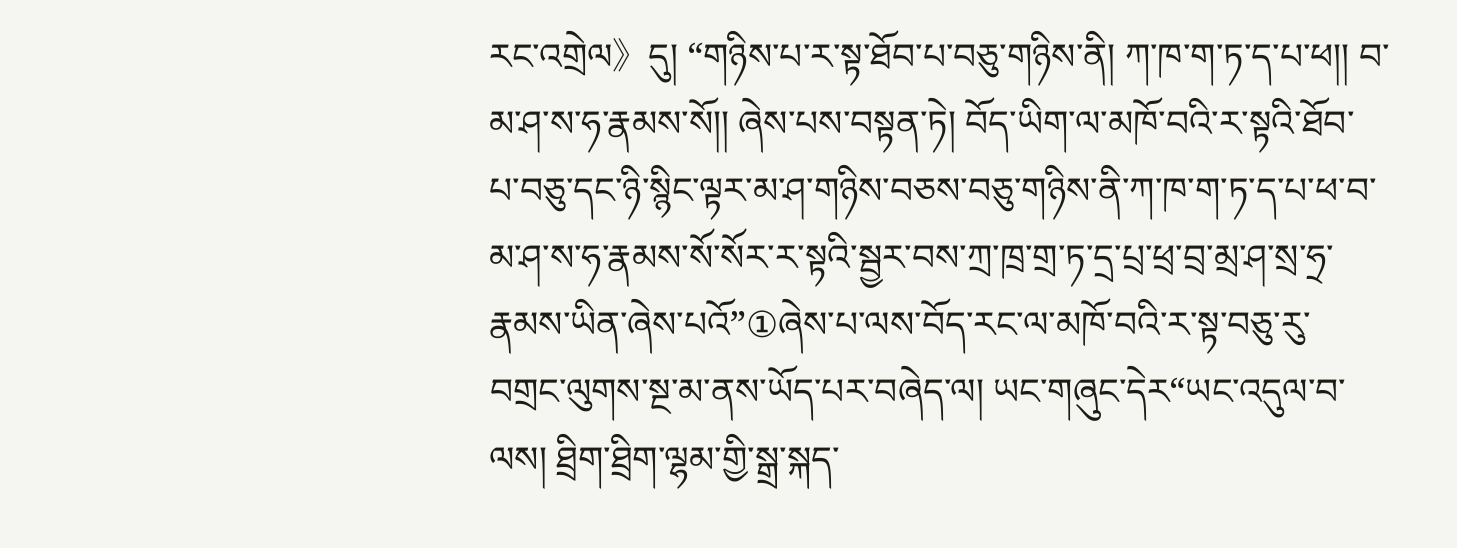རང་འགྲེལ》དུ། “གཉིས་པ་ར་སྟ་ཐོབ་པ་བཅུ་གཉིས་ནི། ཀ་ཁ་ག་ཏ་ད་པ་ཕ།། བ་མ་ཤ་ས་ཧ་རྣམས་སོ།། ཞེས་པས་བསྟན་ཏེ། བོད་ཡིག་ལ་མཁོ་བའི་ར་སྟའི་ཐོབ་པ་བཅུ་དང་ཉི་སྙིང་ལྟར་མ་ཤ་གཉིས་བཅས་བཅུ་གཉིས་ནི་ཀ་ཁ་ག་ཏ་ད་པ་ཕ་བ་མ་ཤ་ས་ཧ་རྣམས་སོ་སོར་ར་སྟའི་སྦྱར་བས་ཀྲ་ཁྲ་གྲ་ཏ་དྲ་པྲ་ཕྲ་བྲ་མྲ་ཤ་སྲ་ཧྲ་རྣམས་ཡིན་ཞེས་པའོ”①ཞེས་པ་ལས་བོད་རང་ལ་མཁོ་བའི་ར་སྟ་བཅུ་རུ་བགྲང་ལུགས་སྔ་མ་ནས་ཡོད་པར་བཞེད་ལ། ཡང་གཞུང་དེར“ཡང་འདུལ་བ་ལས། ཐྲིག་ཐྲིག་ལྷམ་གྱི་སྒྲ་སྐད་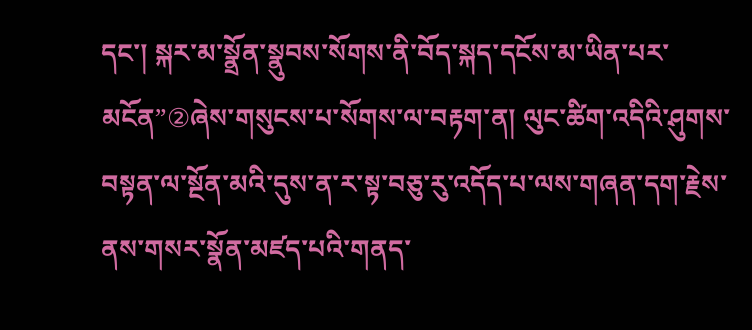དང་། སྐར་མ་སྣྲོན་སྣུབས་སོགས་ནི་བོད་སྐད་དངོས་མ་ཡིན་པར་མངོན”②ཞེས་གསུངས་པ་སོགས་ལ་བརྟག་ན། ལུང་ཚིག་འདིའི་ཤུགས་བསྟན་ལ་སྔོན་མའི་དུས་ན་ར་སྟ་བཅུ་རུ་འདོད་པ་ལས་གཞན་དག་རྗེས་ནས་གསར་སྣོན་མཛད་པའི་གནད་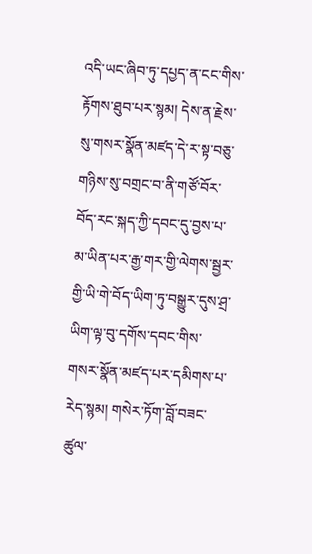འདི་ཡང་ཞིབ་ཏུ་དཔྱད་ན་ངང་གིས་རྟོགས་ཐུབ་པར་སྙམ། དེས་ན་རྗེས་སུ་གསར་སྣོན་མཛད་དེ་ར་སྟ་བཅུ་གཉིས་སུ་བགྲང་བ་ནི་གཙོ་བོར་བོད་རང་སྐད་ཀྱི་དབང་དུ་བྱས་པ་མ་ཡིན་པར་རྒྱ་གར་གྱི་ལེགས་སྦྱར་གྱི་ཡི་གེ་བོད་ཡིག་ཏུ་བསྒྱུར་དུས་ཤྲ་ཡིག་ལྟ་བུ་དགོས་དབང་གིས་གསར་སྣོན་མཛད་པར་དམིགས་པ་རེད་སྙམ། གསེར་ཏོག་བློ་བཟང་ཚུལ་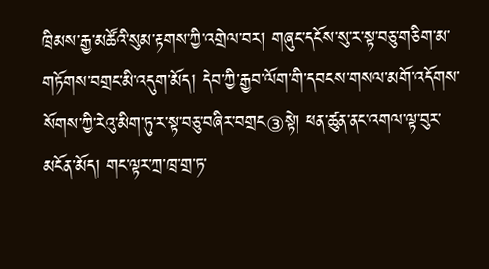ཁྲིམས་རྒྱ་མཚོའི་སུམ་རྟགས་ཀྱི་འགྲེལ་བར། གཞུང་དངོས་སུ་ར་སྟ་བཅུ་གཅིག་མ་གཏོགས་བགྲང་མི་འདུག་མོད། དེབ་ཀྱི་རྒྱབ་ལོག་གི་དབངས་གསལ་མགོ་འདོགས་སོགས་ཀྱི་རེའུ་མིག་ཏུ་ར་སྟ་བཅུ་བཞིར་བགྲང③སྟེ། ཕན་ཚུན་ནང་འགལ་ལྟ་བུར་མངོན་མོད། གང་ལྟར་ཀྲ་ཁྲ་གྲ་ཏ་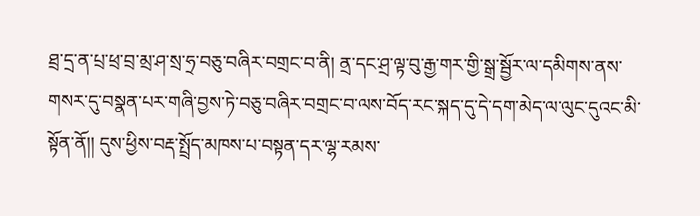ཐྲ་དྲ་ན་པྲ་ཕྲ་བྲ་མྲ་ཤ་སྲ་ཧྲ་བཅུ་བཞིར་བགྲང་བ་ནི། ནྲ་དང་ཤྲ་ལྟ་བུ་རྒྱ་གར་གྱི་སྒྲ་སྦྱོར་ལ་དམིགས་ནས་གསར་དུ་བསྣན་པར་གཞི་བྱས་ཏེ་བཅུ་བཞིར་བགྲང་བ་ལས་བོད་རང་སྐད་དུ་དེ་དག་མེད་ལ་ལུང་དུའང་མི་སྟོན་ནོ།། དུས་ཕྱིས་བརྡ་སྤྲོད་མཁས་པ་བསྟན་དར་ལྷ་རམས་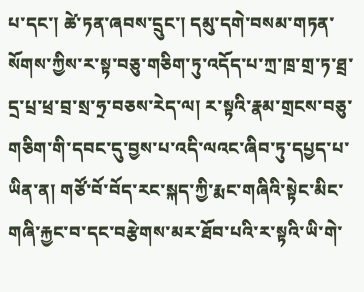པ་དང་། ཚེ་ཏན་ཞབས་དྲུང་། དམུ་དགེ་བསམ་གཏན་སོགས་ཀྱིས་ར་སྟ་བཅུ་གཅིག་ཏུ་འདོད་པ་ཀྲ་ཁྲ་གྲ་ཏ་ཐྲ་དྲ་པྲ་ཕྲ་བྲ་སྲ་ཧྲ་བཅས་རེད་ལ། ར་སྟའི་རྣམ་གྲངས་བཅུ་གཅིག་གི་དབང་དུ་བྱས་པ་འདི་ལའང་ཞིབ་ཏུ་དཔྱད་པ་ཡིན་ན། གཙོ་བོ་བོད་རང་སྐད་ཀྱི་རྨང་གཞིའི་སྟེང་མིང་གཞི་རྐྱང་བ་དང་བརྩེགས་མར་ཐོབ་པའི་ར་སྟའི་ཡི་གེ་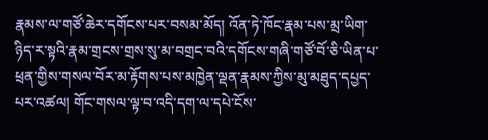རྣམས་ལ་གཙོ་ཆེར་དགོངས་པར་བསམ་མོད། འོན་ཏེ་ཁོང་རྣམ་པས་མྲ་ཡིག་ཉིད་ར་སྟའི་རྣམ་གྲངས་གྲས་སུ་མ་བགྲང་བའི་དགོངས་གཞི་གཙོ་བོ་ཅི་ཡིན་པ་ཕྲན་གྱིས་གསལ་བོར་མ་རྟོགས་པས་མཁྱེན་ལྡན་རྣམས་ཀྱིས་མུ་མཐུད་དཔྱད་པར་འཚལ། གོང་གསལ་ལྟ་བ་འདི་དག་ལ་དཔེ་ངོས་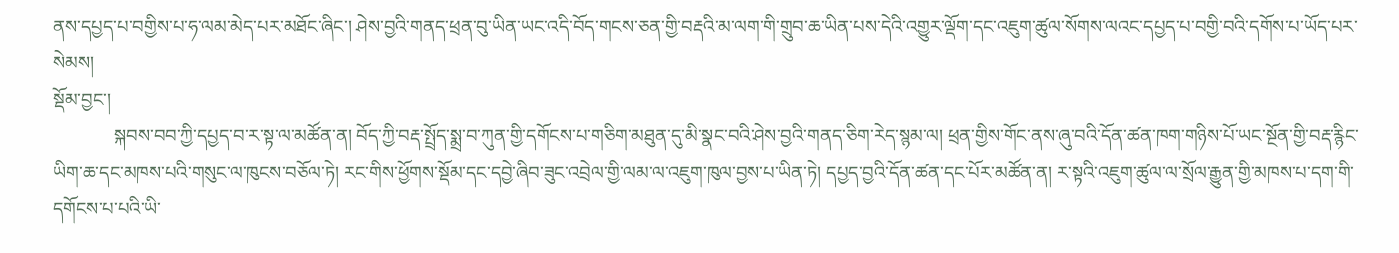ནས་དཔྱད་པ་བགྱིས་པ་ཧ་ལམ་མེད་པར་མཐོང་ཞིང་། ཤེས་བྱའི་གནད་ཕྲན་བུ་ཡིན་ཡང་འདི་བོད་གངས་ཅན་གྱི་བརྡའི་མ་ལག་གི་གྲུབ་ཆ་ཡིན་པས་དེའི་འགྱུར་ལྡོག་དང་འཇུག་ཚུལ་སོགས་ལའང་དཔྱད་པ་བགྱི་བའི་དགོས་པ་ཡོད་པར་སེམས།
སྡོམ་བྱང་།
             སྐབས་བབ་ཀྱི་དཔྱད་བ་ར་སྟ་ལ་མཚོན་ན། བོད་ཀྱི་བརྡ་སྤྲོད་སྨྲ་བ་ཀུན་གྱི་དགོངས་པ་གཅིག་མཐུན་དུ་མི་སྣང་བའི་ཤེས་བྱའི་གནད་ཅིག་རེད་སྙམ་ལ། ཕྲན་གྱིས་གོང་ནས་ཞུ་བའི་དོན་ཚན་ཁག་གཉིས་པོ་ཡང་སྔོན་གྱི་བརྡ་རྙིང་ཡིག་ཆ་དང་མཁས་པའི་གསུང་ལ་ཁུངས་བཅོལ་ཏེ། རང་གིས་ཕྱོགས་སྡོམ་དང་དབྱེ་ཞིབ་ཟུང་འབྲེལ་གྱི་ལམ་ལ་འཇུག་ཁུལ་བྱས་པ་ཡིན་ཏེ། དཔྱད་བྱའི་དོན་ཚན་དང་པོར་མཚོན་ན། ར་སྟའི་འཇུག་ཚུལ་ལ་སྲོལ་རྒྱུན་གྱི་མཁས་པ་དག་གི་དགོངས་པ་པའི་ཡི་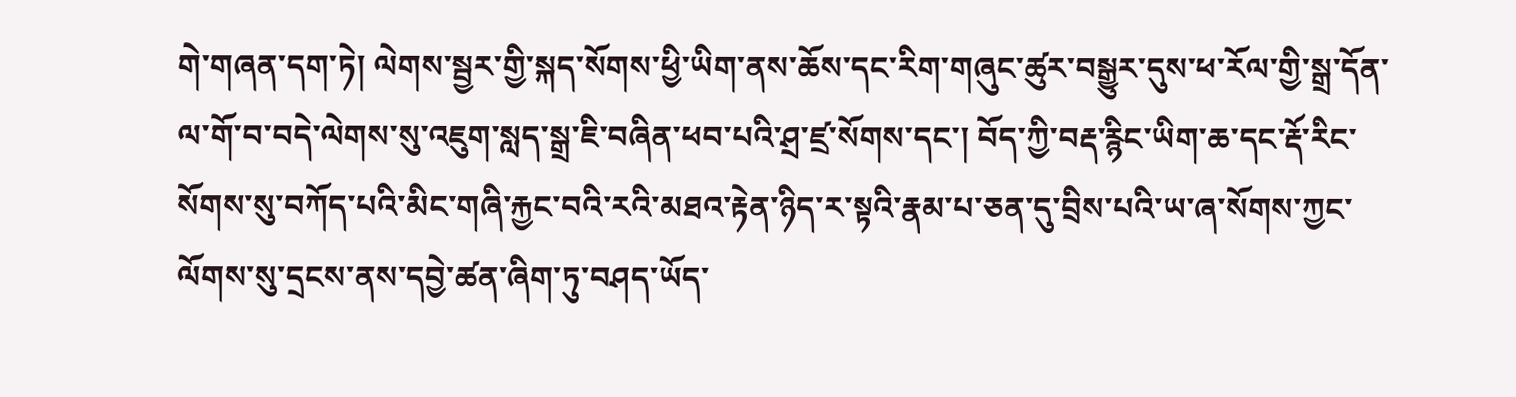གེ་གཞན་དག་ཏེ། ལེགས་སྦྱར་གྱི་སྐད་སོགས་ཕྱི་ཡིག་ནས་ཆོས་དང་རིག་གཞུང་ཚུར་བསྒྱུར་དུས་ཕ་རོལ་གྱི་སྒྲ་དོན་ལ་གོ་བ་བདེ་ལེགས་སུ་འཇུག་སླད་སྒྲ་ཇི་བཞིན་ཕབ་པའི་ཤྲ་ཛྲ་སོགས་དང་། བོད་ཀྱི་བརྡ་རྙིང་ཡིག་ཆ་དང་རྡོ་རིང་སོགས་སུ་བཀོད་པའི་མིང་གཞི་རྐྱང་བའི་རའི་མཐའ་རྟེན་ཉིད་ར་སྟའི་རྣམ་པ་ཅན་དུ་བྲིས་པའི་ཡ་ཞ་སོགས་ཀྱང་ལོགས་སུ་དྲངས་ནས་དབྱེ་ཚན་ཞིག་ཏུ་བཤད་ཡོད་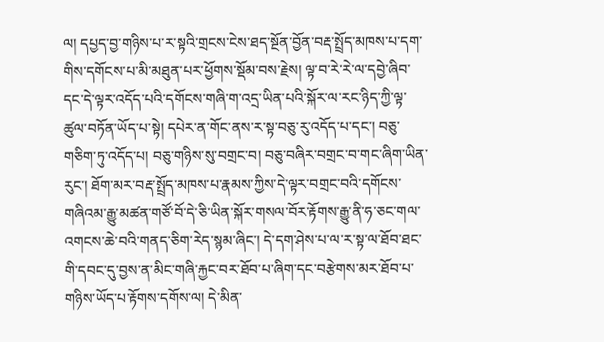ལ། དཔྱད་བྱ་གཉིས་པ་ར་སྟའི་གྲངས་ངེས་ཐད་སྔོན་བྱོན་བརྡ་སྤྲོད་མཁས་པ་དག་གིས་དགོངས་པ་མི་མཐུན་པར་ཕྱོགས་སྡོམ་བས་རྗེས། ལྟ་བ་རེ་རེ་ལ་དབྱེ་ཞིབ་དང་དེ་ལྟར་འདོད་པའི་དགོངས་གཞི་ག་འདྲ་ཡིན་པའི་སྐོར་ལ་རང་ཉིད་ཀྱི་ལྟ་ཚུལ་བཏོན་ཡོད་པ་སྟེ། དཔེར་ན་གོང་ནས་ར་སྟ་བཅུ་རུ་འདོད་པ་དང་། བཅུ་གཅིག་ཏུ་འདོད་པ། བཅུ་གཉིས་སུ་བགྲང་བ། བཅུ་བཞིར་བགྲང་བ་གང་ཞིག་ཡིན་རུང་། ཐོག་མར་བརྡ་སྤྲོད་མཁས་པ་རྣམས་ཀྱིས་དེ་ལྟར་བགྲང་བའི་དགོངས་གཞིའམ་རྒྱུ་མཚན་གཙོ་བོ་དེ་ཅི་ཡིན་སྐོར་གསལ་བོར་རྟོགས་རྒྱུ་ནི་ཧ་ཅང་གལ་འགངས་ཆེ་བའི་གནད་ཅིག་རེད་སྙམ་ཞིང་། དེ་དག་ཤེས་པ་ལ་ར་སྟ་ལ་ཐོབ་ཐང་གི་དབང་དུ་བྱས་ན་མིང་གཞི་རྐྱང་བར་ཐོབ་པ་ཞིག་དང་བརྩེགས་མར་ཐོབ་པ་གཉིས་ཡོད་པ་རྟོགས་དགོས་ལ། དེ་མིན་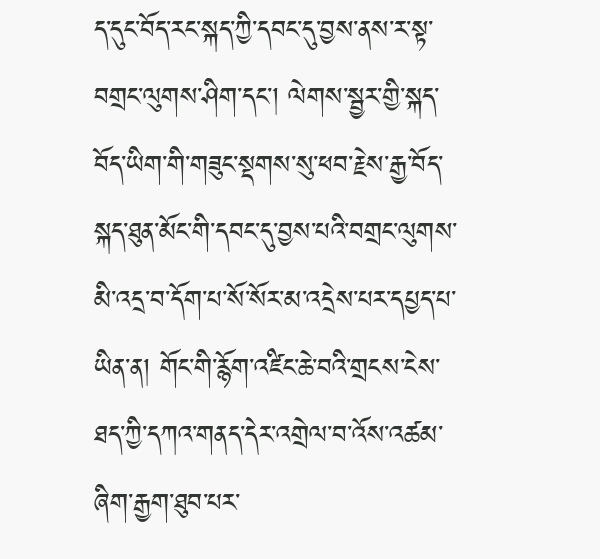ད་དུང་བོད་རང་སྐད་ཀྱི་དབང་དུ་བྱས་ནས་ར་སྟ་བགྲང་ལུགས་ཤིག་དང་། ལེགས་སྦྱར་གྱི་སྐད་བོད་ཡིག་གི་གཟུང་སྡགས་སུ་ཕབ་རྗེས་རྒྱ་བོད་སྐད་ཐུན་མོང་གི་དབང་དུ་བྱས་པའི་བགྲང་ལུགས་མི་འདྲ་བ་དོག་པ་སོ་སོར་མ་འདྲེས་པར་དཔྱད་པ་ཡིན་ན། གོང་གི་རྙོག་འཛིང་ཆེ་བའི་གྲངས་ངེས་ཐད་ཀྱི་དཀའ་གནད་དེར་འགྲེལ་བ་འོས་འཚམ་ཞིག་རྒྱག་ཐུབ་པར་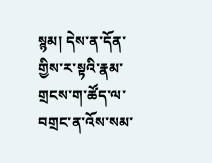སྙམ། དེས་ན་དོན་གྱིས་ར་སྟའི་རྣམ་གྲངས་ག་ཚོད་ལ་བགྲང་ན་འོས་སམ་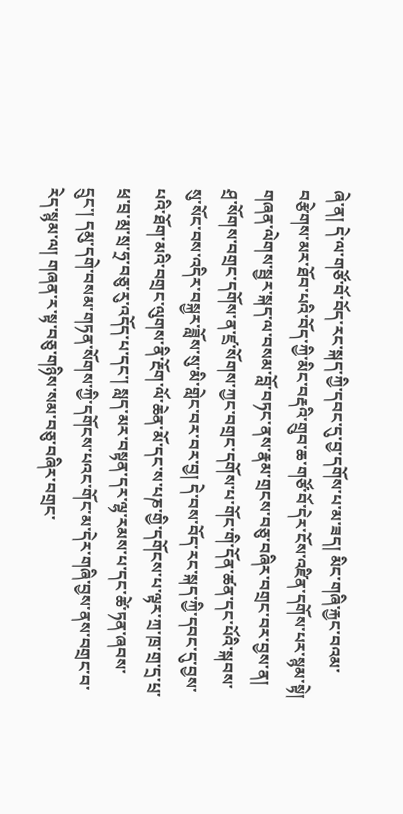ཞེ་ན། དེ་ལ་གཙོ་བོ་བོད་རང་སྐད་ཀྱི་དབང་དུ་བྱ་དགོས་པ་མ་ཟད། མིང་གཞི་རྐྱང་བའམ་བརྩེགས་མར་ཐོབ་པའི་བོད་ཀྱི་མིང་བརྡའི་གྲུབ་ཆ་གཙོ་བོ་དེར་ངོས་འཛིན་དགོས་པར་སྙམ་སྟེ། གཞན་ལེགས་སྦྱར་སྐད་ལ་བསམ་བློ་བཏང་ནས་རྣམ་གྲངས་བཅུ་བཞིར་བགྲང་བར་བྱས་ན། ཤྲ་སོགས་བགྲང་དགོས་ན་ཛྲ་སོགས་ཀྱང་བགྲང་དགོས་པ་གོང་གི་དོན་ཚན་དང་པོའི་སྐབས་སུ་སོང་བས་འདིར་བསྐྱར་ཟློས་སུ་མི་གླེང་བར་བར་བྱ། དེ་བས་བོད་རང་སྐད་ཀྱི་དབང་དུ་བྱས་པའི་ཐོག་མའི་བགྲང་ལུགས་ནི་རྔོག་ལོ་ཆེན་མོ་དང་ས་པཎ་གྱི་དགོངས་པ་ལྟར་ཀྲ་ཁྲ་གྲ་དྲ་པྲ་ཕྲ་བྲ་མྲ་སྲ་ཧྲ་བཅུ་རུ་འདོད་པ་དང་། སླད་མར་བསྟན་དར་ལྷ་རམས་པ་དང་ཚེ་ཏན་ཞབས་དྲུང་། དམུ་དགེ་བསམ་གཏན་སོགས་ཀྱི་དགོངས་པའང་གོང་མ་དེར་གཞི་བྱས་ནས་བགྲང་བ་རེད་སྙམ་ལ། གཞན་ར་སྟ་བཅུ་གཉིས་སམ་བཅུ་བཞིར་བགྲང་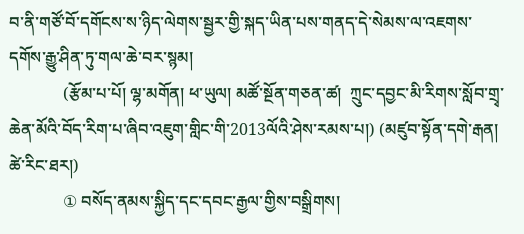བ་ནི་གཙོ་བོ་དགོངས་ས་ཉིད་ལེགས་སྦྱར་གྱི་སྐད་ཡིན་པས་གནད་དེ་སེམས་ལ་འཇགས་དགོས་རྒྱུ་ཤིན་ཏུ་གལ་ཆེ་བར་སྙམ།
             (རྩོམ་པ་པོ། ལྷ་མགོན། ཕ་ཡུལ། མཚོ་སྔོན་གཅན་ཚ།  ཀྲུང་དབྱང་མི་རིགས་སློབ་གྲྭ་ཆེན་མོའི་བོད་རིག་པ་ཞིབ་འཇུག་གླིང་གི་2013ལོའི་ཤེས་རམས་པ།) (མཛུབ་སྟོན་དགེ་རྒན། ཚེ་རིང་ཐར།)
             ① བསོད་ནམས་སྐྱིད་དང་དབང་རྒྱལ་གྱིས་བསྒྲིགས།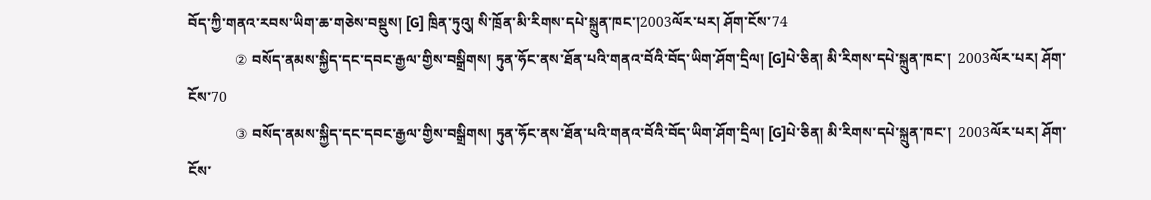བོད་ཀྱི་གནའ་རབས་ཡིག་ཆ་གཅེས་བསྡུས། [G] ཁྲིན་ཏུའུ། སི་ཁྲོན་མི་རིགས་དཔེ་སྐྲུན་ཁང་།2003ལོར་པར། ཤོག་ངོས་74
             ② བསོད་ནམས་སྐྱིད་དང་དབང་རྒྱལ་གྱིས་བསྒྲིགས། ཏུན་ཧོང་ནས་ཐོན་པའི་གནའ་བོའི་བོད་ཡིག་ཤོག་དྲིལ། [G]པེ་ཅིན། མི་རིགས་དཔེ་སྐྲུན་ཁང་།  2003ལོར་པར། ཤོག་ངོས་70
             ③ བསོད་ནམས་སྐྱིད་དང་དབང་རྒྱལ་གྱིས་བསྒྲིགས། ཏུན་ཧོང་ནས་ཐོན་པའི་གནའ་བོའི་བོད་ཡིག་ཤོག་དྲིལ། [G]པེ་ཅིན། མི་རིགས་དཔེ་སྐྲུན་ཁང་།  2003ལོར་པར། ཤོག་ངོས་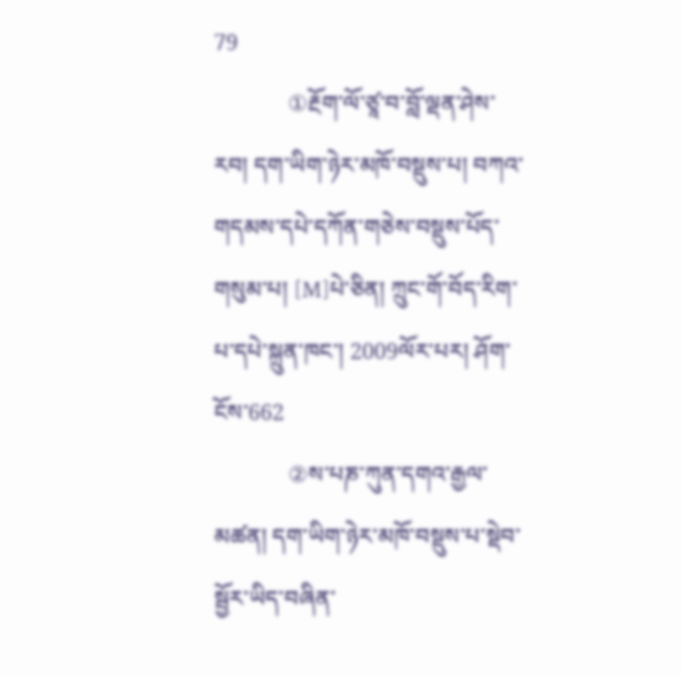79
             ①རྔོག་ལོ་ཙཱ་བ་བློ་ལྡན་ཤེས་རབ། དག་ཡིག་ཉེར་མཁོ་བསྡུས་པ། བཀའ་གདམས་དཔེ་དཀོན་གཅེས་བསྡུས་པོད་གསུམ་པ། [M]པེ་ཅིན། ཀྲུང་གོ་བོད་རིག་པ་དཔེ་སྐྲུན་ཁང་། 2009ལོར་པར། ཤོག་ངོས་662
             ②ས་པཎ་ཀུན་དགའ་རྒྱལ་མཚན། དག་ཡིག་ཉེར་མཁོ་བསྡུས་པ་སྡེབ་སྦྱོར་ཡིད་བཞིན་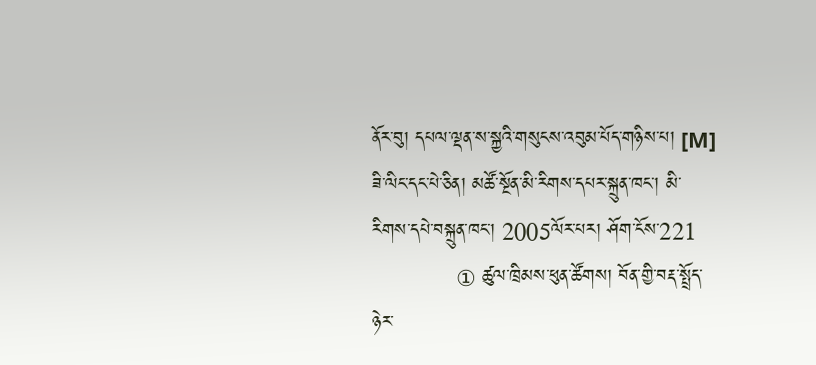ནོར་བུ། དཔལ་ལྡན་ས་སྐྱའི་གསུངས་འབུམ་པོད་གཉིས་པ། [M] ཟི་ལིང་དང་པེ་ཅིན། མཚོ་སྔོན་མི་རིགས་དཔར་སྐྲུན་ཁང་། མི་རིགས་དཔེ་བསྐྲུན་ཁང་། 2005ལོར་པར། ཤོག་ངོས་221
             ① ཚུལ་ཁྲིམས་ཕུན་ཚོགས། བོན་གྱི་བརྡ་སྤྲོད་ཉེར་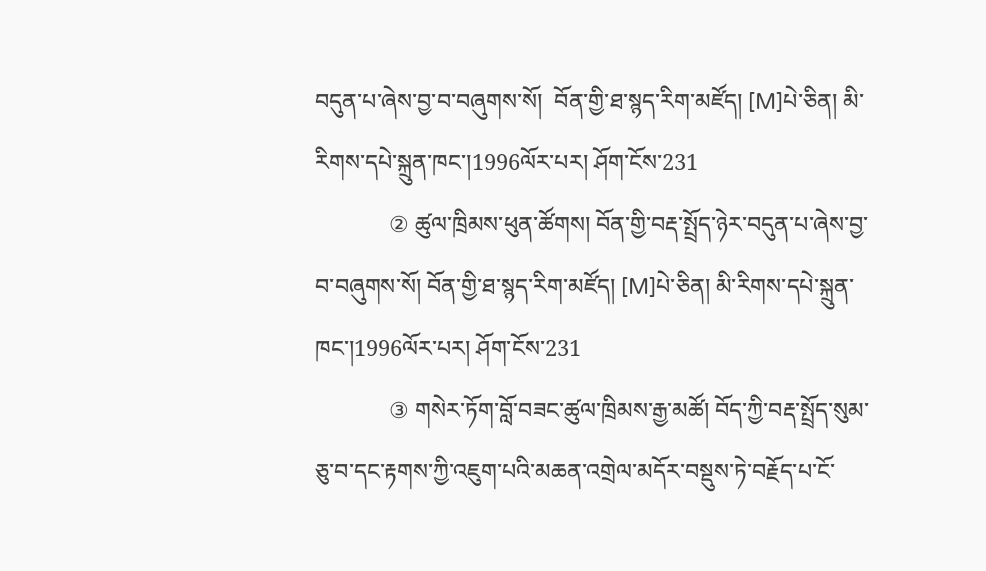བདུན་པ་ཞེས་བྱ་བ་བཞུགས་སོ།  བོན་གྱི་ཐ་སྙད་རིག་མཛོད། [M]པེ་ཅིན། མི་རིགས་དཔེ་སྐྲུན་ཁང་།1996ལོར་པར། ཤོག་ངོས་231
             ② ཚུལ་ཁྲིམས་ཕུན་ཚོགས། བོན་གྱི་བརྡ་སྤྲོད་ཉེར་བདུན་པ་ཞེས་བྱ་བ་བཞུགས་སོ། བོན་གྱི་ཐ་སྙད་རིག་མཛོད། [M]པེ་ཅིན། མི་རིགས་དཔེ་སྐྲུན་ཁང་།1996ལོར་པར། ཤོག་ངོས་231
             ③ གསེར་ཏོག་བློ་བཟང་ཚུལ་ཁྲིམས་རྒྱ་མཚོ། བོད་ཀྱི་བརྡ་སྤྲོད་སུམ་ཅུ་བ་དང་རྟགས་ཀྱི་འཇུག་པའི་མཆན་འགྲེལ་མདོར་བསྡུས་ཏེ་བརྗོད་པ་ངོ་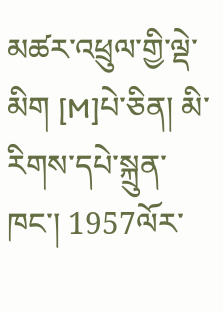མཚར་འཕྲུལ་གྱི་ལྡེ་མིག [M]པེ་ཅིན། མི་རིགས་དཔེ་སྐྲུན་ཁང་། 1957ལོར་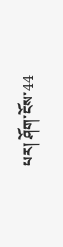པར། ཤོག་ངོས་44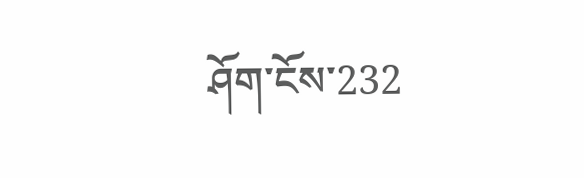ཤོག་ངོས་232